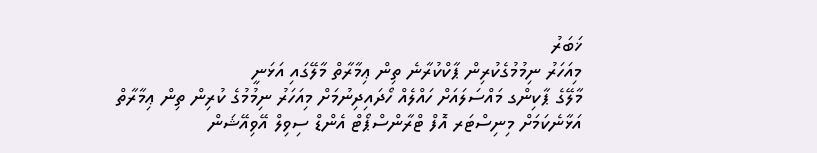ޚަބަރު
މިއަހަރު ނިމުމުގެކުރިން ޕާކްކުރާނެ ތިން ޢިމާރާތް މާލޭގައި އަޅަނީ
މާލޭގެ ޕާކިންގ މައްސަލައަށް ހައްލެއް ހޯދައިދިނުމަށް މިއަހަރު ނިމުމުގެ ކުރިން ތިން ޢިމާރާތް އަޅާނެކަމަށް މިނިސްޓަރ އޮފް ޓްރާންސްޕޯޓް އެންޑް ސިވިލް އޭވިއޭޝަން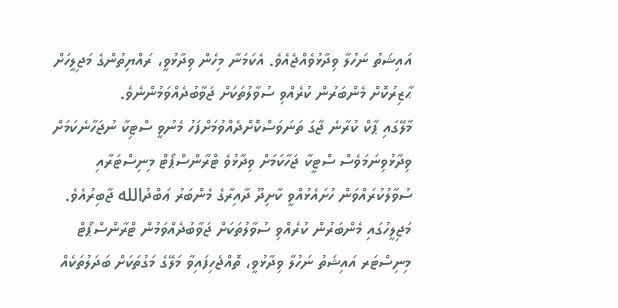އައިޝަތު ނަހުލާ ވިދާޅުވެއްޖެއެވެ. އެކަމަނާ މިހެން ވިދާޅުވީ، ރައްޔިތުންގެ މަޖިލީހަށް ޙާޒިރުކޮށް މެންބަރުން ކުރެއްވި ސުވާލުތަކަށް ޖަވާބުދެއްވަމުންނެވެ.
މާލޭގައި ޕާކް ކުރާނެ ޖާގަ ތަނަވަސްކޮށްދެއްވުމަށްފަހު މެނުވީ ސްޓިކާ ނުޖަހާނެކަމަށް ވިދާޅުވިނަމަވެސް ސްޓީކާ ޖަހާކަމަށް ވިދާޅުވެ ޓްރާންސްޕޯޓް މިނިސްޓަރާއި ސުވާލުކުރައްވަން ހުށައެޅުއްވީ ކާށިދޫ ދާއިރާގެ މެންބަރު ޢަބްދުالله ޖާބިރުއެވެ.
މަޖިލީހުގައި މެންބަރުން ކުރެއްވި ސުވާލުތަކަށް ޖަވާބުދެއްވަމުން ޓްރާންސްޕޯޓް މިނިސްޓަރ އައިޝަތު ނަހުލާ ވިދާޅުވީ، ތޮއްޖެހިފައިވާ މަލޭގެ މަގުތަކަށް ބަދަލުތަކެއް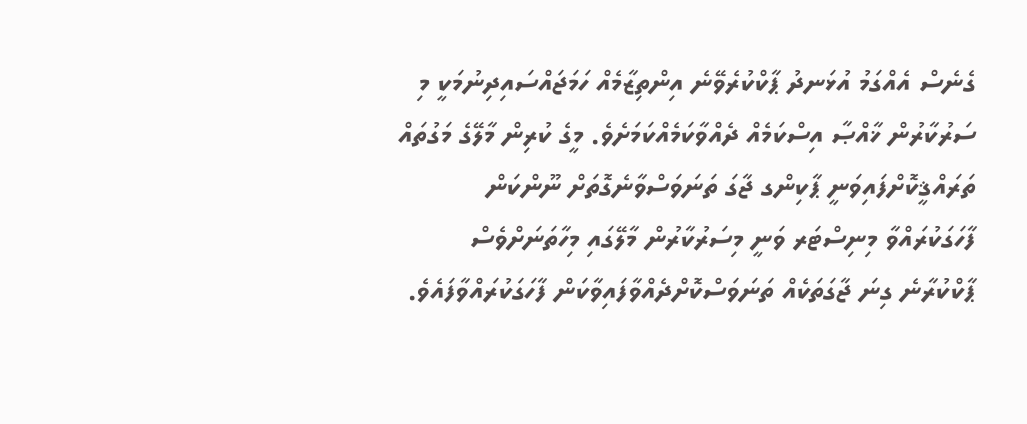ގެނެސް އެއްގަމު އުޅަނދު ޕާކްކުރެވޭނެ އިންތިޒާމެއް ހަމަޖައްސައިދިނުމަކީ މި ސަރުކާރުން ޚާއްޞާ އިސްކަމެއް ދެއްވާކަމެއްކަމަށެވެ. މީގެ ކުރިން މާލޭގެ މަގުތައް ތަރައްޤީކޮށްފައިވަނީ ޕާކިންގ ޖާގަ ތަނަވަސްވާނެގޮތަށް ނޫންކަން ފާހަގަކުރައްވާ މިނިސްޓަރ ވަނީ މިސަރުކާރުން މާލޭގައި މިހާތަނަށްވެސް ޕާކްކުރާނެ ގިނަ ޖާގަތަކެއް ތަނަވަސްކޮށްދެއްވާފައިވާކަން ފާހަގަކުރައްވާފައެވެ.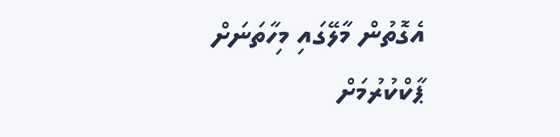އެގޮތުން މާލޭގައި މިހާތަނަށް ޕާކްކުރުމަށް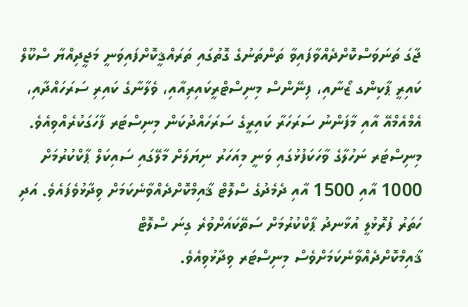ޖާގަ ތަނަވަސްކޮށްދެއްވާފައިވާ ތަންތަނުގެ ގޮތުގައި ތަރައްޤީކޮށްފައިވަނީ މަޖީދިއްޔާ ސްކޫލް ކައިރީ ޕާކިންގ ޒޯނާއި، ފިނޭންސް މިނިސްޓްރީކައިރިއާއި، ވެލާނާގެ ކައިރި ސަރަހައްދާއި، އެމްއެމްއޭ އާއި މާފަންނު ސަރަހަރާ ކައިރީގެ ސަރަހައްދުކަން މިނިސްޓަރ ފާހަގަކުރެއްވިއެވެ. މިނިސްޓަރ ނަހުލާގެ ވާހަކަފުޅުގައި ވަނީ މިއަހަރު ނިޔަލަށް މާލޭގައި ސައިކަލް ޕާކްކުރުމަށް 1000 އާއި 1500 އާއި ދެމެދުގެ ސްލޮޓް ޤާއިމްކޮށްދެއްވާނެކަމަށް ވިދާޅުވެފައެވެ. އަދި ހަތަރު ފުރޮޅުލީ އުޅާނދު ޕާކްކުރުމަށް ސަތޭކައަށްވުރެ ގިނަ ސްލޮޓް ޤާއިމްކޮށްދެއްވާނެކަމަށްވެސް މިނިސްޓަރ ވިދާޅުވިއެވެ.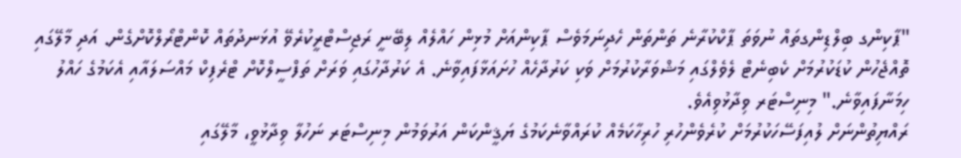"ޕާކިންގ ބިލްޑިންގތައް ނުވަތަ ޕާކްކުރާނެ ތަންތަން ހެދިނަމަވެސް ޕާކިންއަށް މުޅިން ހައްލެއް ލިބޭނީ ރަޖިސްޓްރީކުރެވޭ އުޅަނދުތައް ކޮންޓްރޯލްކޮށްގެން. އަދި މާލޭގައި ތޮއްޖެހުން ކުޑަކުރުމަށް ކެބިނެޓް ލެވެލްގައި މަޝްވަރާކުރުމަށް ވަކި ކަރުދާހެއް ހުށައަޅާފައިވާނެ. އެ ކަރުދާހުގައި ވަރަށް ތަފްސީލްކޮށް ޓްރެފިކް މައްސަލައާއި އެކަމުގެ ހައްލު ހިމަނާފައިވާނެ." މިނިސްޓަރ ވިދާޅުވިއެވެ.
ރައްޔިތުންނަށް ލުއިފަސޭހަކުރުމަށް ކުރެވެންހުރި ހުރިހާކަމެއް ކުރައްވާނެކަމުގެ ޔަޤީންކަން އަރުވަމުން މިނިސްޓަރ ނަހުލާ ވިދާޅުވީ، މާލޭގައި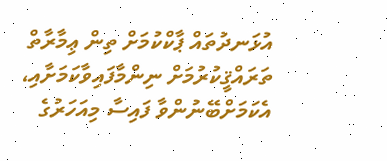އުޅަނދުތައް ޕާކްކުމަށް ތިން ޢިމާރާތް ތަރައްޤީކުރުމަށް ނިންމާފައިވާކަމަށާއި، އެކަމަށްބޭނުންވާ ފައިސާ މިއަހަރުގެ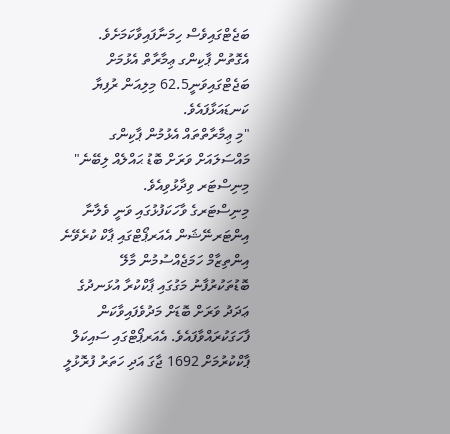ބަޖެޓްގައިވެސް ހިމަނާފައިވާކަމަށެވެ. އެގޮތުން ޕާކިންގ ޢިމާރާތް އެޅުމަށް ބަޖެޓްގައިވަނީ62.5 މިލިއަން ރުފިޔާ ކަނޑައަޅާފައެވެ.
"މި ޢިމާރާތްތައް އެޅުމުން ޕާކިންގ މައްސަލައަށް ވަރަށް ބޮޑު ޙައްލެއް ލިބޭނެ" މިނިސްޓަރ ވިދާޅުވިއެވެ.
މިނިސްޓަރގެ ވާހަކަފުޅުގައި ވަނީ ވެލާނާ އިންޓަރނޭޝަން އެއަރޕޯޓްގައި ޕާކް ކުރެވޭނެ އިންތިޒާމް ހަމަޖެއްސުމުން މާލޭ ބޮޑުތަކުރުފާނު މަގުގައި ޕާކްކުރާ އުޅަނދުގެ ޢަދަދު ވަރަށް ބޮޑަށް މަދުވެފައިވާކަން ފާހަގަކުރައްވާފައެވެ. އެއަރޕޯޓްގައި ސައިކަލް ޕާކްކުރުމަށް 1692 ޖާގަ އަދި ހަތަރު ފުރޮޅުލީ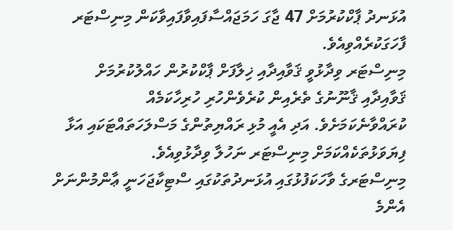އުޅަނދު ޕާކްކުރުމަށް 47 ޖާގަ ހަމަޖައްސާފައިވާފައިވާކަން މިނިސްޓަރ ފާހަގަކުރެއްވިއެވެ.
މިނިސްޓަރ ވިދާޅުވީ ޤަވާއިދާއި ޚިލާފަށް ޕާކްކުރުން ހައްލުކުރުމަށް ޤަވާއިދާއި ޤާނޫނުގެ ތެރެއިން ކުރެވެންހުރި ހުރިހާކަމެއް ކުރައްވާނެކަމަށެވެ. އަދި އެއީ މުޅި ރައްޔިތުންގެ މަސްލަހަތައްޓަކައި އަޅާ ފިޔަވަޅުތަކެއްކަމަށް މިނިސްޓަރ ނަހުލާ ވިދާޅުވިއެވެ.
މިނިސްޓަރގެ ވާހަކަފުޅުގައި އުޅަނދުތަކުގައި ސްޓިކާޖަހަނީ ޢާންމުންނަށް އެންމެ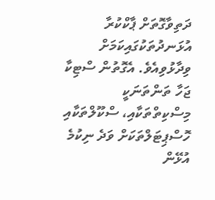ދަތިވާގޮތަށް ޕާކްކުރާ އުޅަނދުތަކުގައިކަމަށް ވިދާޅުވިއެވެ. އެގޮތުން ސްޓިކާ ޖަހާ ތަންތަނަކީ މިސްކިތްތަކާއި، ސްކޫލްތަކާއި ހޮސްޕިޓަލްތަކަށް ވަދެ ނިކުމެ އުޅޭން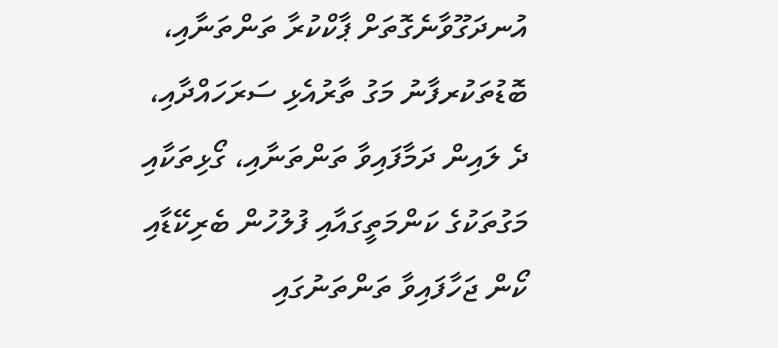އުނދަގޫވާނެގޮތަށް ޕާކްކުރާ ތަންތަނާއި، ބޮޑުތަކުރފާނު މަގު ތާރުއެޅި ސަރަހައްދާއި، ދެ ލައިން ދަމާފައިވާ ތަންތަނާއި، ގޯޅިތަކާއި މަގުތަކުގެ ކަންމަތީގައާއި ފުލުހުން ބެރިކޭޑާއި ކޯން ޖަހާފައިވާ ތަންތަނުގައި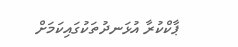ޕާކްކުރާ އުޅަނދުތަކުގައިކަމަށް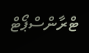ޓްރާންސްޕޯޓް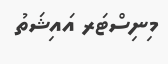މިނިސްޓަރ އައިޝަތު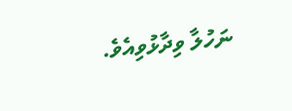ނަހުލާ ވިދާޅުވިއެވެ.